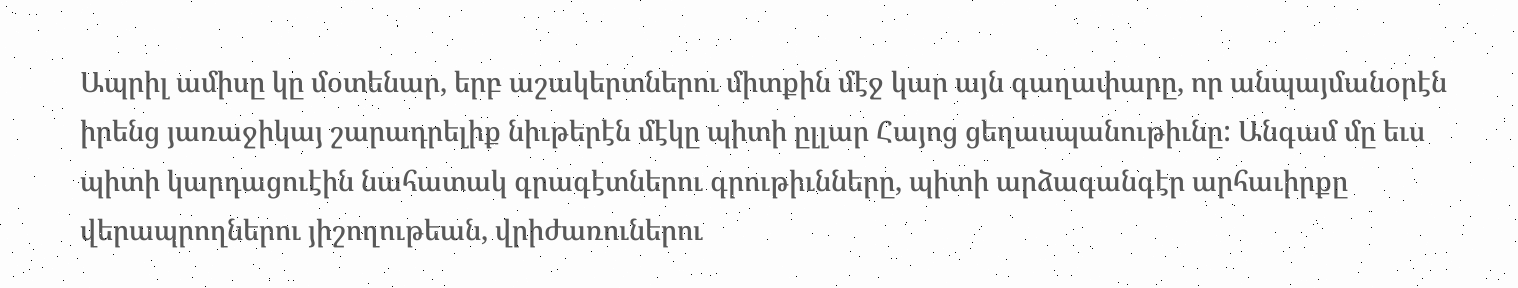Ապրիլ ամիսը կը մօտենար, երբ աշակերտներու միտքին մէջ կար այն գաղափարը, որ անպայմանօրէն իրենց յառաջիկայ շարադրելիք նիւթերէն մէկը պիտի ըլլար Հայոց ցեղասպանութիւնը: Անգամ մը եւս պիտի կարդացուէին նահատակ գրագէտներու գրութիւնները, պիտի արձագանգէր արհաւիրքը վերապրողներու յիշողութեան, վրիժառուներու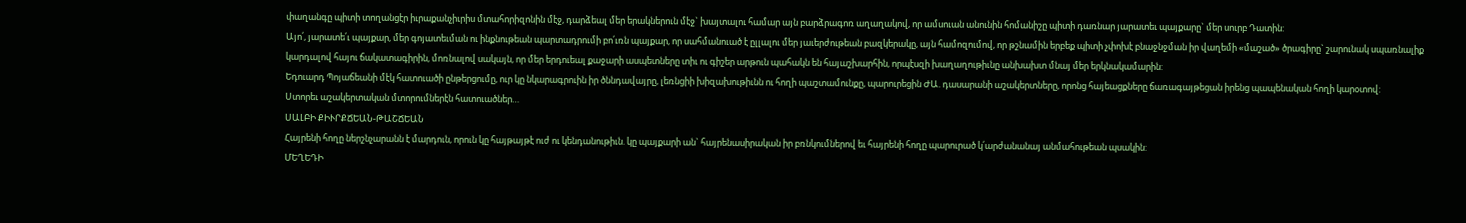փաղանգը պիտի տողանցէր իւրաքանչիւրիս մտահորիզոնին մէջ, դարձեալ մեր երակներուն մէջ` խայտալու համար այն բարձրագոռ աղաղակով, որ ամսուան անունին հոմանիշը պիտի դառնար յարատեւ պայքարը` մեր սուրբ Դատին:
Այո՛, յարատե՛ւ պայքար, մեր գոյատեւման ու ինքնութեան պարտադրումի բո՛ւռն պայքար, որ սահմանուած է ըլլալու մեր յաւերժութեան բազկերակը, այն համոզումով, որ թշնամին երբեք պիտի չփոխէ բնաջնջման իր վաղեմի «մաշած» ծրագիրը` շարունակ սպառնալիք կարդալով հայու ճակատագիրին, մոռնալով սակայն, որ մեր երդուեալ քաջարի ասպետները տիւ ու գիշեր արթուն պահակն են հայաշխարհին, որպէսզի խաղաղութիւնը անխախտ մնայ մեր երկնակամարին:
Եդուարդ Պոյաճեանի մէկ հատուածի ընթերցումը, ուր կը նկարագրուին իր ծննդավայրը, լեռնցիի խիզախութիւնն ու հողի պաշտամունքը, պարուրեցին ԺԱ. դասարանի աշակերտները, որոնց հայեացքները ճառագայթեցան իրենց պապենական հողի կարօտով:
Ստորեւ աշակերտական մտորումներէն հատուածներ…
ՍԱԼԲԻ ՔԻՒՐՔՃԵԱՆ-ԹԱՇՃԵԱՆ
Հայրենի հողը ներշնչարանն է մարդուն, որուն կը հայթայթէ ուժ ու կենդանութիւն. կը պայքարի ան` հայրենասիրական իր բռնկումներով եւ հայրենի հողը պարուրած կ՛արժանանայ անմահութեան պսակին:
ՄԵՂԵԴԻ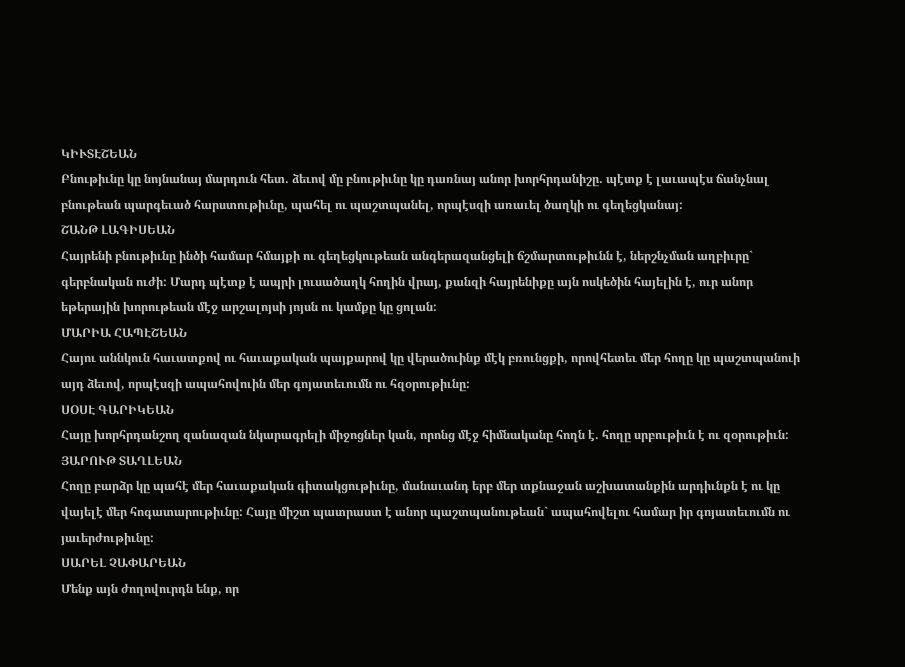ԿԻՒՏԷՇԵԱՆ
Բնութիւնը կը նոյնանայ մարդուն հետ. ձեւով մը բնութիւնը կը դառնայ անոր խորհրդանիշը. պէտք է լաւապէս ճանչնալ բնութեան պարգեւած հարստութիւնը, պահել ու պաշտպանել, որպէսզի առաւել ծաղկի ու գեղեցկանայ:
ՇԱՆԹ ԼԱԳԻՍԵԱՆ
Հայրենի բնութիւնը ինծի համար հմայքի ու գեղեցկութեան անգերազանցելի ճշմարտութիւնն է, ներշնչման աղբիւրը` գերբնական ուժի: Մարդ պէտք է ապրի լուսածաղկ հողին վրայ, քանզի հայրենիքը այն ոսկեծին հայելին է, ուր անոր եթերային խորութեան մէջ արշալոյսի յոյսն ու կամքը կը ցոլան:
ՄԱՐԻԱ ՀԱՊԷՇԵԱՆ
Հայու աննկուն հաւատքով ու հաւաքական պայքարով կը վերածուինք մէկ բռունցքի, որովհետեւ մեր հողը կը պաշտպանուի այդ ձեւով, որպէսզի ապահովուին մեր գոյատեւումն ու հզօրութիւնը:
ՍՕՍԷ ԳԱՐԻԿԵԱՆ
Հայը խորհրդանշող զանազան նկարագրելի միջոցներ կան, որոնց մէջ հիմնականը հողն է. հողը սրբութիւն է ու զօրութիւն:
ՅԱՐՈՒԹ ՏԱՂԼԵԱՆ
Հողը բարձր կը պահէ մեր հաւաքական գիտակցութիւնը, մանաւանդ երբ մեր տքնաջան աշխատանքին արդիւնքն է ու կը վայելէ մեր հոգատարութիւնը: Հայը միշտ պատրաստ է անոր պաշտպանութեան` ապահովելու համար իր գոյատեւումն ու յաւերժութիւնը:
ՍԱՐԵԼ ՉԱՓԱՐԵԱՆ
Մենք այն ժողովուրդն ենք, որ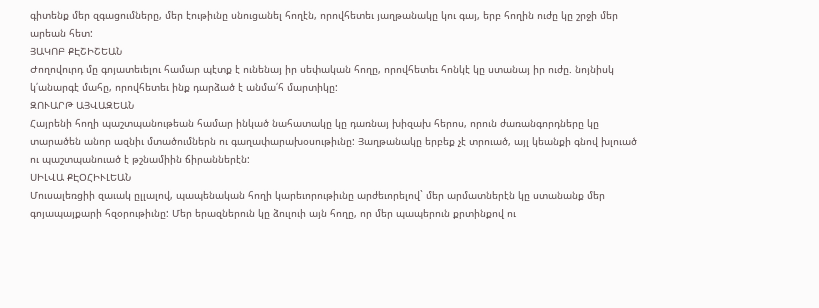գիտենք մեր զգացումները, մեր էութիւնը սնուցանել հողէն, որովհետեւ յաղթանակը կու գայ, երբ հողին ուժը կը շրջի մեր արեան հետ:
ՅԱԿՈԲ ՔԷՇԻՇԵԱՆ
Ժողովուրդ մը գոյատեւելու համար պէտք է ունենայ իր սեփական հողը, որովհետեւ հոնկէ կը ստանայ իր ուժը. նոյնիսկ կ՛անարգէ մահը, որովհետեւ ինք դարձած է անմա՛հ մարտիկը:
ԶՈՒԱՐԹ ԱՅՎԱԶԵԱՆ
Հայրենի հողի պաշտպանութեան համար ինկած նահատակը կը դառնայ խիզախ հերոս, որուն ժառանգորդները կը տարածեն անոր ազնիւ մտածումներն ու գաղափարախօսութիւնը: Յաղթանակը երբեք չէ տրուած, այլ կեանքի գնով խլուած ու պաշտպանուած է թշնամիին ճիրաններէն:
ՍԻԼՎԱ ՔԷՕՀԻՒԼԵԱՆ
Մուսալեռցիի զաւակ ըլլալով, պապենական հողի կարեւորութիւնը արժեւորելով` մեր արմատներէն կը ստանանք մեր գոյապայքարի հզօրութիւնը: Մեր երազներուն կը ձուլուի այն հողը, որ մեր պապերուն քրտինքով ու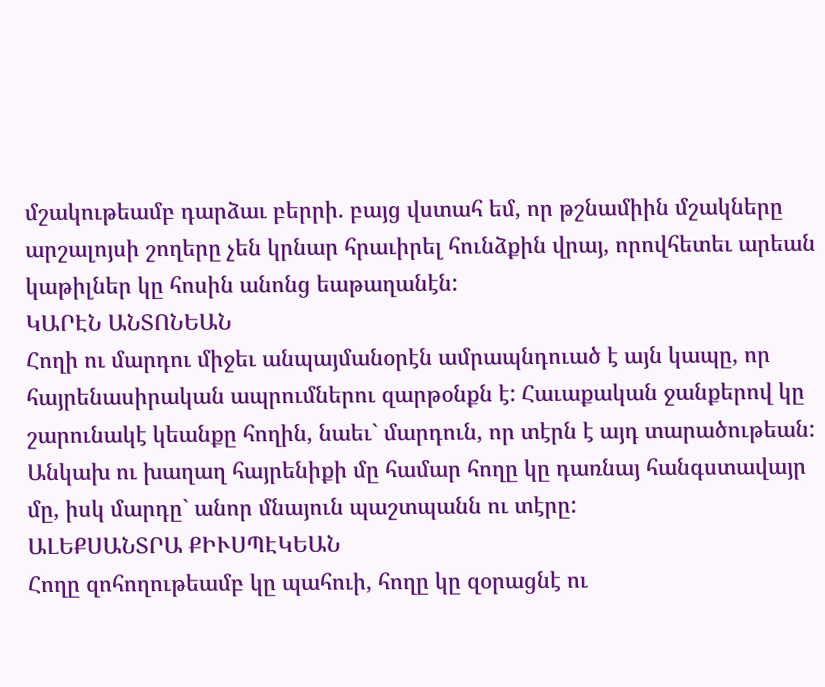մշակութեամբ դարձաւ բերրի. բայց վստահ եմ, որ թշնամիին մշակները արշալոյսի շողերը չեն կրնար հրաւիրել հունձքին վրայ, որովհետեւ արեան կաթիլներ կը հոսին անոնց եաթաղանէն:
ԿԱՐԷՆ ԱՆՏՈՆԵԱՆ
Հողի ու մարդու միջեւ անպայմանօրէն ամրապնդուած է այն կապը, որ հայրենասիրական ապրումներու զարթօնքն է: Հաւաքական ջանքերով կը շարունակէ կեանքը հողին, նաեւ` մարդուն, որ տէրն է այդ տարածութեան: Անկախ ու խաղաղ հայրենիքի մը համար հողը կը դառնայ հանգստավայր մը, իսկ մարդը` անոր մնայուն պաշտպանն ու տէրը:
ԱԼԵՔՍԱՆՏՐԱ ՔԻՒՍՊԷԿԵԱՆ
Հողը զոհողութեամբ կը պահուի, հողը կը զօրացնէ ու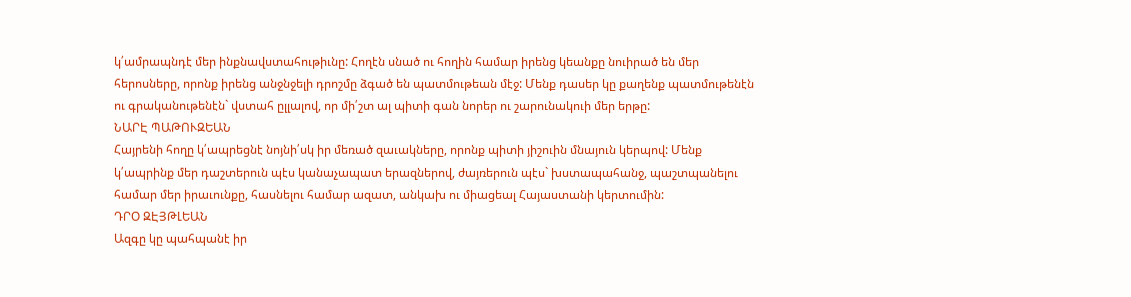կ՛ամրապնդէ մեր ինքնավստահութիւնը: Հողէն սնած ու հողին համար իրենց կեանքը նուիրած են մեր հերոսները, որոնք իրենց անջնջելի դրոշմը ձգած են պատմութեան մէջ: Մենք դասեր կը քաղենք պատմութենէն ու գրականութենէն` վստահ ըլլալով, որ մի՛շտ ալ պիտի գան նորեր ու շարունակուի մեր երթը:
ՆԱՐԷ ՊԱԹՈՒԶԵԱՆ
Հայրենի հողը կ՛ապրեցնէ նոյնի՛սկ իր մեռած զաւակները, որոնք պիտի յիշուին մնայուն կերպով: Մենք կ՛ապրինք մեր դաշտերուն պէս կանաչապատ երազներով, ժայռերուն պէս` խստապահանջ, պաշտպանելու համար մեր իրաւունքը, հասնելու համար ազատ, անկախ ու միացեալ Հայաստանի կերտումին:
ԴՐՕ ԶԷՅԹԼԵԱՆ
Ազգը կը պահպանէ իր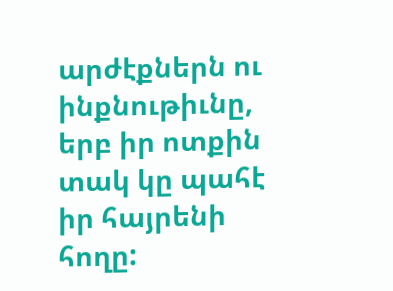արժէքներն ու ինքնութիւնը, երբ իր ոտքին տակ կը պահէ իր հայրենի հողը: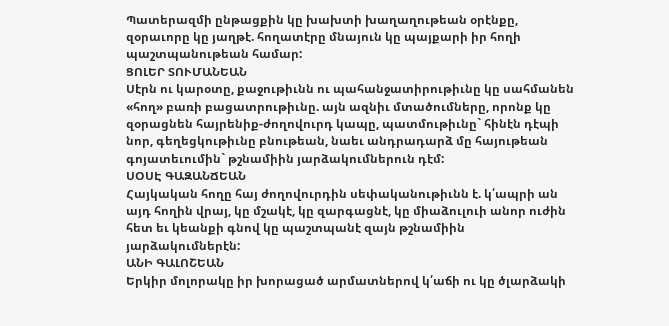Պատերազմի ընթացքին կը խախտի խաղաղութեան օրէնքը, զօրաւորը կը յաղթէ. հողատէրը մնայուն կը պայքարի իր հողի պաշտպանութեան համար:
ՑՈԼԵՐ ՏՈՒՄԱՆԵԱՆ
Սէրն ու կարօտը, քաջութիւնն ու պահանջատիրութիւնը կը սահմանեն «հող» բառի բացատրութիւնը. այն ազնիւ մտածումները, որոնք կը զօրացնեն հայրենիք-ժողովուրդ կապը, պատմութիւնը` հինէն դէպի նոր, գեղեցկութիւնը բնութեան, նաեւ անդրադարձ մը հայութեան գոյատեւումին` թշնամիին յարձակումներուն դէմ:
ՍՕՍԷ ԳԱԶԱՆՃԵԱՆ
Հայկական հողը հայ ժողովուրդին սեփականութիւնն է. կ՛ապրի ան այդ հողին վրայ, կը մշակէ, կը զարգացնէ, կը միաձուլուի անոր ուժին հետ եւ կեանքի գնով կը պաշտպանէ զայն թշնամիին յարձակումներէն:
ԱՆԻ ԳԱԼՈՇԵԱՆ
Երկիր մոլորակը իր խորացած արմատներով կ՛աճի ու կը ծլարձակի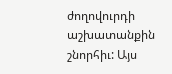ժողովուրդի աշխատանքին շնորհիւ: Այս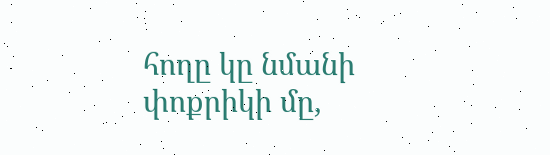հողը կը նմանի փոքրիկի մը,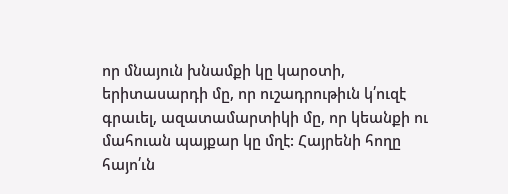որ մնայուն խնամքի կը կարօտի, երիտասարդի մը, որ ուշադրութիւն կ՛ուզէ գրաւել, ազատամարտիկի մը, որ կեանքի ու մահուան պայքար կը մղէ: Հայրենի հողը հայո՛ւն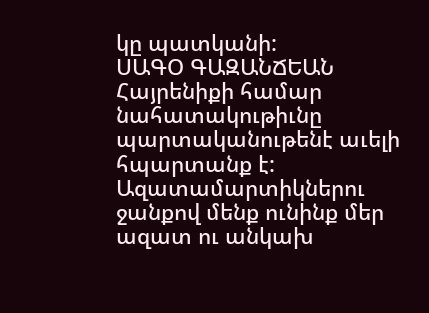կը պատկանի:
ՍԱԳՕ ԳԱԶԱՆՃԵԱՆ
Հայրենիքի համար նահատակութիւնը պարտականութենէ աւելի հպարտանք է: Ազատամարտիկներու ջանքով մենք ունինք մեր ազատ ու անկախ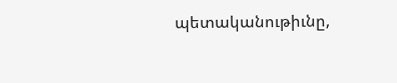պետականութիւնը,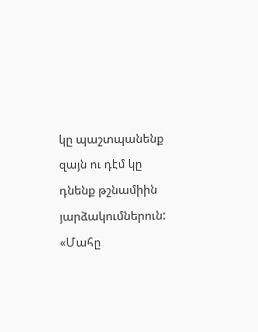կը պաշտպանենք զայն ու դէմ կը դնենք թշնամիին յարձակումներուն: «Մահը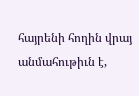հայրենի հողին վրայ անմահութիւն է,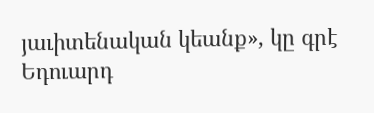յաւիտենական կեանք», կը գրէ Եդուարդ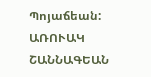Պոյաճեան:
ԱՌՈՒԱԿ ՇԱՆՆԱԳԵԱՆ